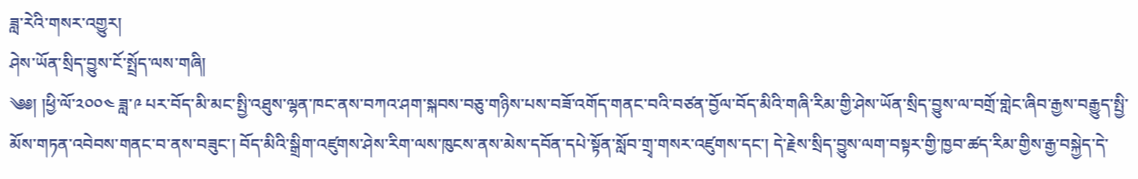ཟླ་རེའི་གསར་འགྱུར།
ཤེས་ཡོན་སྲིད་བྱུས་ངོ་སྤྲོད་ལས་གཞི།
༄༅། །ཕྱི་ལོ་༢༠༠༤ ཟླ་༩ པར་བོད་མི་མང་སྤྱི་འཐུས་ལྷན་ཁང་ནས་བཀའ་ཤག་སྐབས་བཅུ་གཉིས་པས་བཟོ་འགོད་གནང་བའི་བཙན་བྱོལ་བོད་མིའི་གཞི་རིམ་གྱི་ཤེས་ཡོན་སྲིད་བྱུས་ལ་བགྲོ་གླེང་ཞིབ་རྒྱས་བརྒྱུད་སྤྱི་མོས་གཏན་འབེབས་གནང་བ་ནས་བཟུང་། བོད་མིའི་སྒྲིག་འཛུགས་ཤེས་རིག་ལས་ཁུངས་ནས་མེས་དབོན་དཔེ་སྟོན་སློབ་གྲྭ་གསར་འཛུགས་དང་། དེ་རྗེས་སྲིད་བྱུས་ལག་བསྟར་གྱི་ཁྱབ་ཚད་རིམ་གྱིས་རྒྱ་བསྐྱེད་དེ་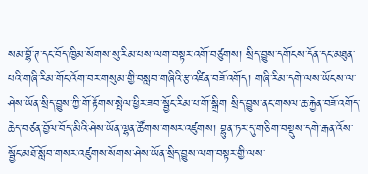སམ་བྷོ་ཊ་དང་བོད་ཁྱིམ་སོགས་སུ་རིམ་པས་ལག་བསྟར་འགོ་བཙུགས། སྲིད་བྱུས་དགོངས་དོན་དང་མཐུན་པའི་གཞི་རིམ་གོང་འོག་བར་གསུམ་གྱི་བསླབ་གཞིའི་རྩ་འཛིན་བཟོ་འགོད། གཞི་རིམ་དགེ་ལས་ཡོངས་ལ་ཤེས་ཡོན་སྲིད་བྱུས་ཀྱི་གོ་རྟོགས་སྤེལ་ཕྱིར་ཟབ་སྦྱོང་རིམ་པ་གོ་སྒྲིག སྲིད་བྱུས་ནང་གསལ་ཆ་རྐྱེན་བཟོ་འགོད་ཆེད་བཙན་བྱོལ་བོད་མིའི་ཤེས་ཡོན་ལྷན་ཚོགས་གསར་འཛུགས། བྷུན་ཏར་དུ་གཅིག་བསྡུས་དགེ་རྒན་འོས་སྦྱོང་མཐོ་སློབ་གསར་འཛུགས་སོགས་ཤེས་ཡོན་སྲིད་བྱུས་ལག་བསྟར་གྱི་ལས་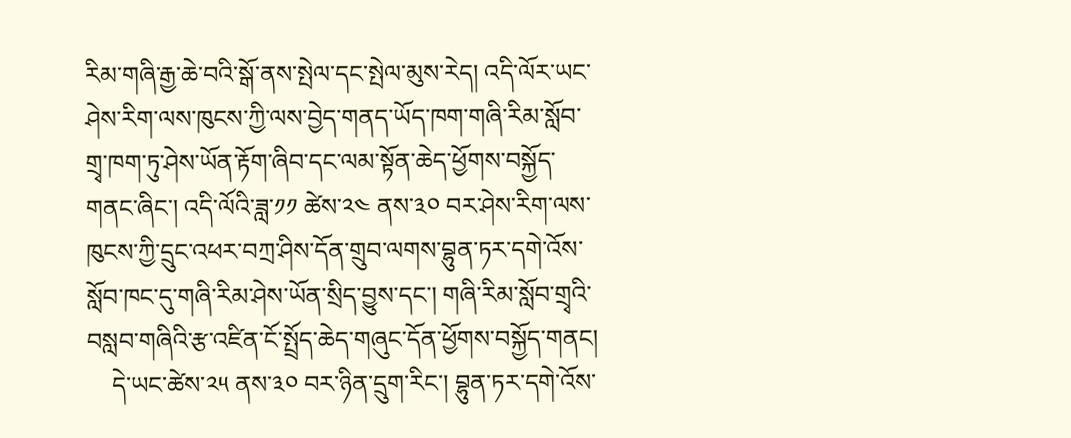རིམ་གཞི་རྒྱ་ཆེ་བའི་སྒོ་ནས་སྤེལ་དང་སྤེལ་མུས་རེད། འདི་ལོར་ཡང་ཤེས་རིག་ལས་ཁུངས་ཀྱི་ལས་བྱེད་གནད་ཡོད་ཁག་གཞི་རིམ་སློབ་གྲྭ་ཁག་ཏུ་ཤེས་ཡོན་རྟོག་ཞིབ་དང་ལམ་སྟོན་ཆེད་ཕྱོགས་བསྐྱོད་གནང་ཞིང་། འདི་ལོའི་ཟླ་༡༡ ཚེས་༢༤ ནས་༣༠ བར་ཤེས་རིག་ལས་ཁུངས་ཀྱི་དྲུང་འཕར་བཀྲ་ཤིས་དོན་གྲུབ་ལགས་བྷུན་ཏར་དགེ་འོས་སློབ་ཁང་དུ་གཞི་རིམ་ཤེས་ཡོན་སྲིད་བྱུས་དང་། གཞི་རིམ་སློབ་གྲྭའི་བསླབ་གཞིའི་རྩ་འཛིན་ངོ་སྤྲོད་ཆེད་གཞུང་དོན་ཕྱོགས་བསྐྱོད་གནང།
    དེ་ཡང་ཚེས་༢༥ ནས་༣༠ བར་ཉིན་དྲུག་རིང་། བྷུན་ཏར་དགེ་འོས་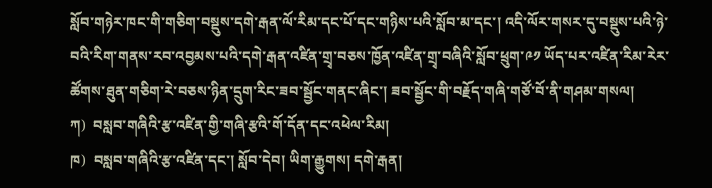སློབ་གཉེར་ཁང་གི་གཅིག་བསྡུས་དགེ་རྒན་ལོ་རིམ་དང་པོ་དང་གཉིས་པའི་སློབ་མ་དང་། འདི་ལོར་གསར་དུ་བསྡུས་པའི་ཉེ་བའི་རིག་གནས་རབ་འབྱམས་པའི་དགེ་རྒན་འཛིན་གྲྭ་བཅས་ཁྱོན་འཛིན་གྲྭ་བཞིའི་སློབ་ཕྲུག་༩༡ ཡོད་པར་འཛིན་རིམ་རེར་ཚོགས་ཐུན་གཅིག་རེ་བཅས་ཉིན་དྲུག་རིང་ཟབ་སྦྱོང་གནང་ཞིང་། ཟབ་སྦྱོང་གི་བརྗོད་གཞི་གཙོ་བོ་ནི་གཤམ་གསལ།
ཀ)  བསླབ་གཞིའི་རྩ་འཛིན་གྱི་གཞི་རྩའི་གོ་དོན་དང་འཕེལ་རིམ།
ཁ)  བསླབ་གཞིའི་རྩ་འཛིན་དང་། སློབ་དེབ། ཡིག་རྒྱུགས། དགེ་རྒན།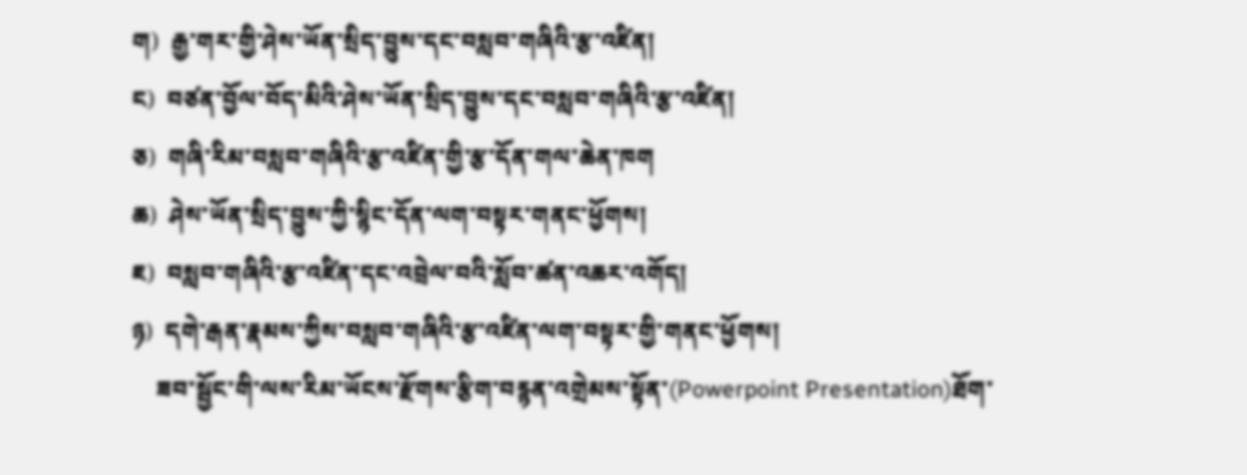ག)  རྒྱ་གར་གྱི་ཤེས་ཡོན་སྲིད་བྱུས་དང་བསླབ་གཞིའི་རྩ་འཛིན།
ང)  བཙན་བྱོལ་བོད་མིའི་ཤེས་ཡོན་སྲིད་བྱུས་དང་བསླབ་གཞིའི་རྩ་འཛིན།
ཅ)  གཞི་རིམ་བསླབ་གཞིའི་རྩ་འཛིན་གྱི་རྩ་དོན་གལ་ཆེན་ཁག
ཆ)  ཤེས་ཡོན་སྲིད་བྱུས་ཀྱི་སྙིང་དོན་ལག་བསྟར་གནང་ཕྱོགས།
ཇ)  བསླབ་གཞིའི་རྩ་འཛིན་དང་འབྲེལ་བའི་སློབ་ཚན་འཆར་འགོད།
ཉ)  དགེ་རྒན་རྣམས་ཀྱིས་བསླབ་གཞིའི་རྩ་འཛིན་ལག་བསྟར་གྱི་གནང་ཕྱོགས།
    ཟབ་སྦྱོང་གི་ལས་རིམ་ཡོངས་རྫོགས་རྩིག་བརྙན་འགྲེམས་སྟོན་(Powerpoint Presentation)ཐོག་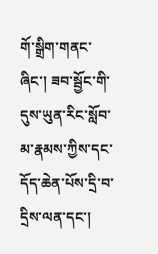གོ་སྒྲིག་གནང་ཞིང་། ཟབ་སྦྱོང་གི་དུས་ཡུན་རིང་སློབ་མ་རྣམས་ཀྱིས་དང་དོད་ཆེན་པོས་དྲི་བ་དྲིས་ལན་དང་།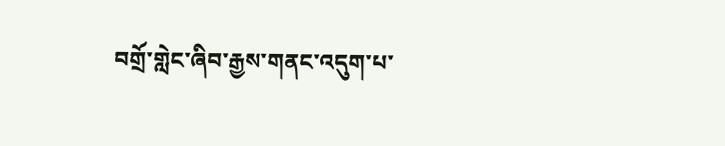བགྲོ་གླེང་ཞིབ་རྒྱས་གནང་འདུག་པ་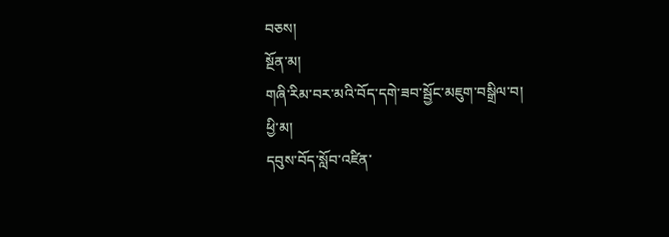བཅས།
སྔོན་མ།
གཞི་རིམ་བར་མའི་བོད་དགེ་ཟབ་སྦྱོང་མཇུག་བསྒྲིལ་བ།
ཕྱི་མ།
དབུས་བོད་སློབ་འཛིན་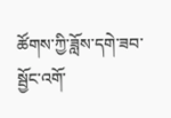ཚོགས་ཀྱི་ཟློས་དགེ་ཟབ་སྦྱོང་འགོ་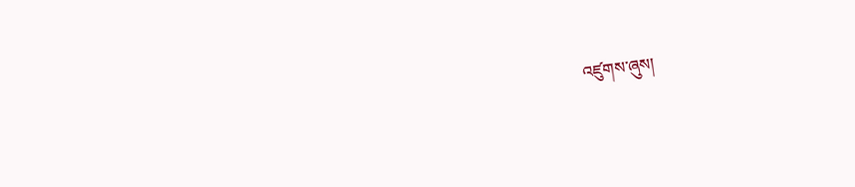འཛུགས་ཞུས།